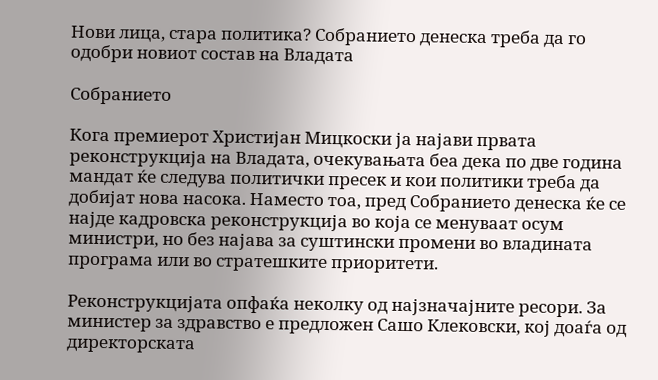Нови лица, стара политика? Собранието денеска треба да го одобри новиот состав на Владата

Собранието

Кога премиерот Христијан Мицкоски ја најави првата реконструкција на Владата, очекувањата беа дека по две година мандат ќе следува политички пресек и кои политики треба да добијат нова насока. Наместо тоа, пред Собранието денеска ќе се најде кадровска реконструкција во која се менуваат осум министри, но без најава за суштински промени во владината програма или во стратешките приоритети.

Реконструкцијата опфаќа неколку од најзначајните ресори. За министер за здравство е предложен Сашо Клековски, кој доаѓа од директорската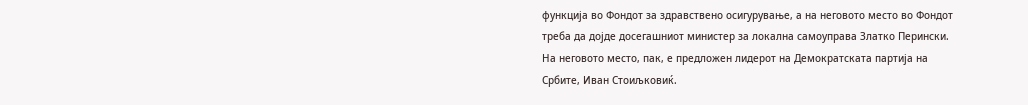функција во Фондот за здравствено осигурување, а на неговото место во Фондот треба да дојде досегашниот министер за локална самоуправа Златко Перински. На неговото место, пак, е предложен лидерот на Демократската партија на Србите, Иван Стоиљковиќ.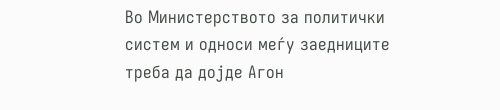Во Министерството за политички систем и односи меѓу заедниците треба да дојде Агон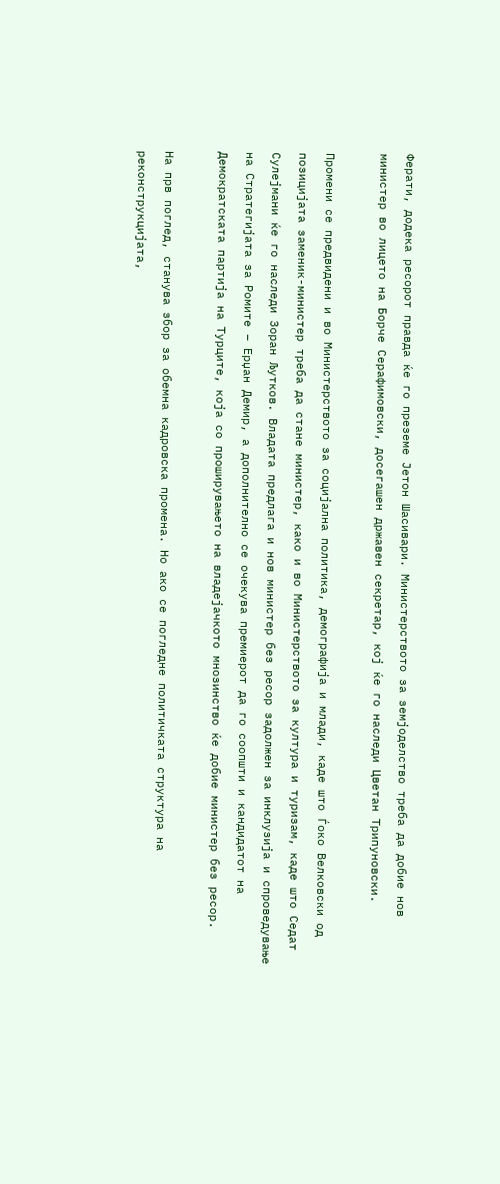Ферати, додека ресорот правда ќе го преземе Јетон Шасивари. Министерството за земјоделство треба да добие нов министер во лицето на Борче Серафимовски, досегашен државен секретар, кој ќе го наследи Цветан Трипуновски.

Промени се предвидени и во Министерството за социјална политика, демографија и млади, каде што Ѓоко Велковски од позицијата заменик-министер треба да стане министер, како и во Министерството за култура и туризам, каде што Седат Сулејмани ќе го наследи Зоран Љутков. Владата предлага и нов министер без ресор задолжен за инклузија и спроведување на Стратегијата за Ромите – Ерџан Демир, а дополнително се очекува премиерот да го соопшти и кандидатот на Демократската партија на Турците, која со проширувањето на владејачкото мнозинство ќе добие министер без ресор.

На прв поглед, станува збор за обемна кадровска промена. Но ако се погледне политичката структура на реконструкцијата,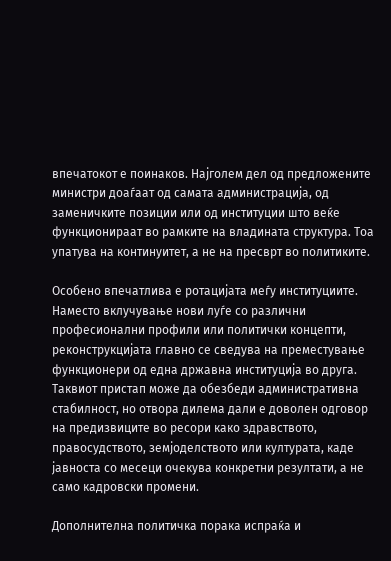впечатокот е поинаков. Најголем дел од предложените министри доаѓаат од самата администрација, од заменичките позиции или од институции што веќе функционираат во рамките на владината структура. Тоа упатува на континуитет, а не на пресврт во политиките.

Особено впечатлива е ротацијата меѓу институциите. Наместо вклучување нови луѓе со различни професионални профили или политички концепти, реконструкцијата главно се сведува на преместување функционери од една државна институција во друга. Таквиот пристап може да обезбеди административна стабилност, но отвора дилема дали е доволен одговор на предизвиците во ресори како здравството, правосудството, земјоделството или културата, каде јавноста со месеци очекува конкретни резултати, а не само кадровски промени.

Дополнителна политичка порака испраќа и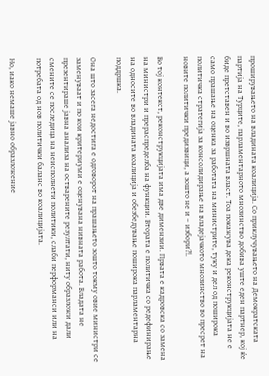проширувањето на владината коалиција. Со приклучувањето на Демократската партија на Турците, парламентарното мнозинство добива уште еден партнер, кој ќе биде претставен и во извршната власт. Тоа покажува дека реконструкцијата не е само прашање на оценка за работата на министрите, туку и дел од поширока политичка стратегија за консолидирање на владејачкото мнозинство во пресрет на новите политички предизвици, а зошто не и – избори?!.

Во тој контекст, реконструкцијата има две димензии. Првата е кадровска со замена на министри и прераспределба на функции. Втората е политичка со редефинирање на односите во владината коалиција и обезбедување поширока парламентарна поддршка.

Она што засега недостига е одговорот на прашањето зошто токму овие министри се заменуваат и по кои критериуми е оценувана нивната работа. Владата не презентираше јавна анализа на остварените резултати, ниту образложи дали смените се последица на неисполнети политики, слаби перформанси или на потребата од нов политички баланс во коалицијата.

Но, иако немаше јавно образложение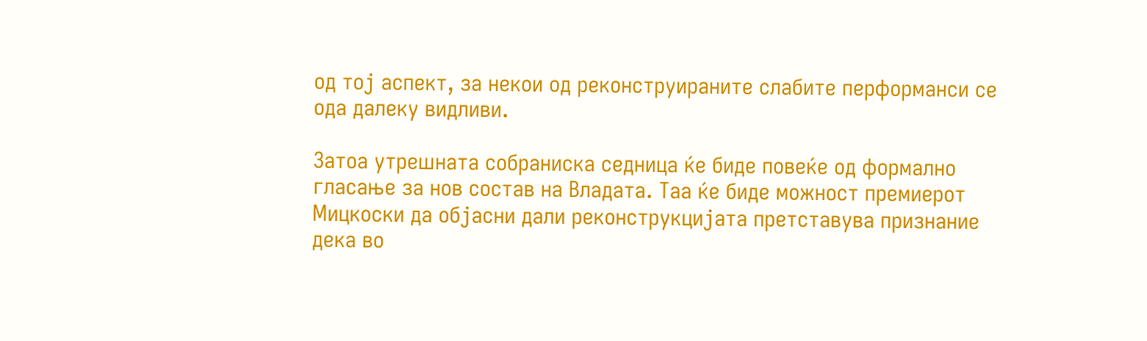од тој аспект, за некои од реконструираните слабите перформанси се ода далеку видливи.

Затоа утрешната собраниска седница ќе биде повеќе од формално гласање за нов состав на Владата. Таа ќе биде можност премиерот Мицкоски да објасни дали реконструкцијата претставува признание дека во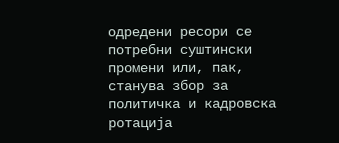одредени ресори се потребни суштински промени или, пак, станува збор за политичка и кадровска ротација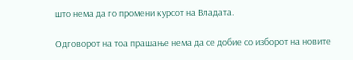што нема да го промени курсот на Владата.

Одговорот на тоа прашање нема да се добие со изборот на новите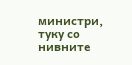министри, туку со нивните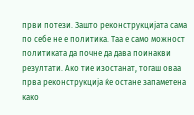први потези. Зашто реконструкцијата сама по себе не е политика. Таа е само можност политиката да почне да дава поинакви резултати. Ако тие изостанат, тогаш оваа прва реконструкција ќе остане запаметена како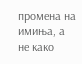промена на имиња, а не како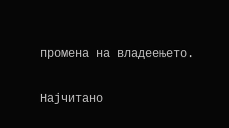промена на владеењето.

Најчитано